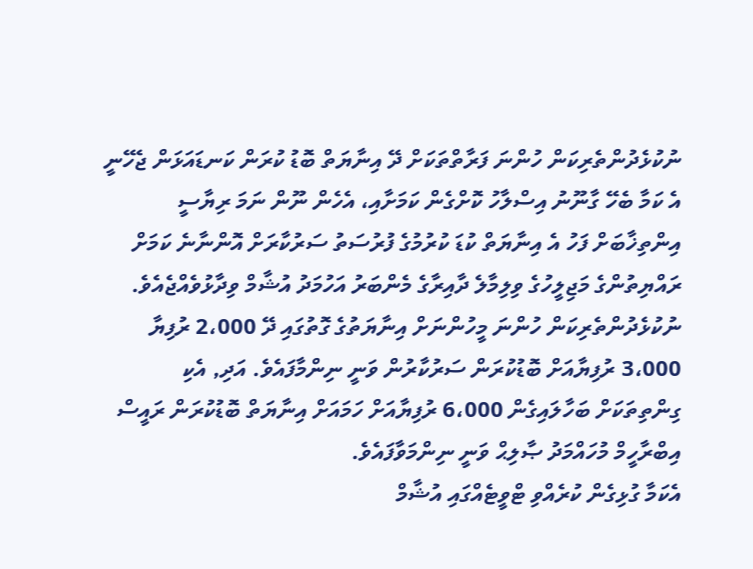ނުކުޅެދުންތެރިކަން ހުންނަ ފަރާތްތަކަށް ދޭ އިނާޔަތް ބޮޑު ކުރަން ކަނޑައަޅަން ޖެހޭނީ އެ ކަމާ ބެހޭ ގާނޫނު އިސްލާހު ކޮށްގެން ކަމަށާއި، އެހެން ނޫން ނަމަ ރިޔާސީ އިންތިޚާބަށް ފަހު އެ އިނާޔަތް ކުޑަ ކުރުމުގެ ފުރުސަތު ސަރުކާރަށް އޮންނާނެ ކަމަށް ރައްޔިތުންގެ މަޖިލީހުގެ ވިލިމާލެ ދާއިރާގެ މެންބަރު އަހުމަދު އުޝާމް ވިދާޅުވެއްޖެއެވެ.
ނުކުޅެދުންތެރިކަން ހުންނަ މީހުންނަށް އިނާޔަތުގެ ގޮތުގައި ދޭ 2،000 ރުފިޔާ 3،000 ރުފިޔާއަށް ބޮޑުކުރަން ސަރުކާރުން ވަނީ ނިންމާފައެވެ. އަދި, އެކި ގިންތިތަކަށް ބަހާލައިގެން 6،000 ރުފިޔާއަށް ހަމައަށް އިނާޔަތް ބޮޑުކުރަން ރައީސް އިބްރާހީމް މުހައްމަދު ޞާލިޙް ވަނީ ނިންމަވާފައެވެ.
އެކަމާ ގުޅިގެން ކުރެއްވި ޓްވީޓެއްގައި އުޝާމް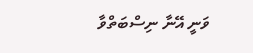ވަނީ އޭނާ ނިސްބަތްވާ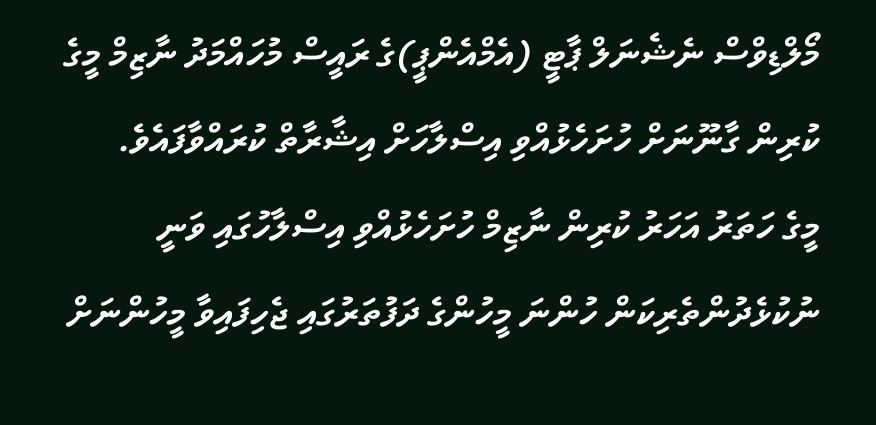މޯލްޑިވްސް ނެޝެނަލް ޕާޓީ (އެމްއެންޕީ)ގެ ރައީސް މުހައްމަދު ނާޒިމް މީގެ ކުރިން ގާނޫނަށް ހުށަހެޅުއްވި އިސްލާހަށް އިޝާރާތް ކުރައްވާފައެވެ.
މީގެ ހަތަރު އަހަރު ކުރިން ނާޒިމް ހުށަހެޅުއްވި އިސްލާހުގައި ވަނީ ނުކުޅެދުންތެރިކަން ހުންނަ މީހުންގެ ދަފުތަރުގައި ޖެހިފައިވާ މީހުންނަށް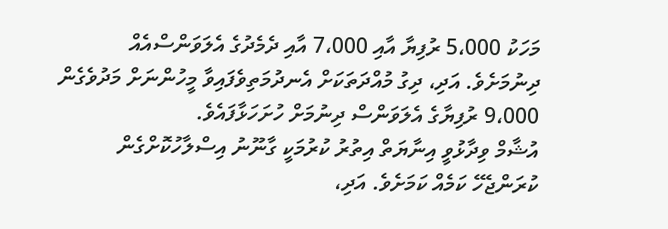މަހަކު 5،000 ރުފިޔާ އާއި 7،000 އާއި ދެމެދުގެ އެލަވަންސްއެއް ދިނުމަށެވެ. އަދި، ދިގު މުއްދަތަކަށް އެނދުމަތިވެފައިވާ މީހުންނަށް މަދުވެގެން 9،000 ރުފިޔާގެ އެލަވަންސް ދިނުމަށް ހުށަހަޅާފައެވެ.
އުޝާމް ވިދާޅުވީ އިނާޔަތް އިތުރު ކުރުމަކީ ގާނޫނު އިސްލާހުކޮށްގެން ކުރަންޖެހޭ ކަމެއް ކަމަށެވެ. އަދި،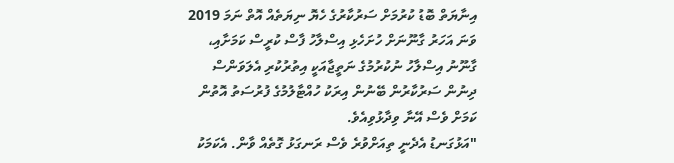އިނާޔަތް ބޮޑު ކުރުމަށް ސަރުކާރުގެ ހެޔޮ ނިޔަތެއް އޮތް ނަމަ 2019 ވަނަ އަހަރު ގާނޫނަށް ހުށަހެޅި އިސްލާހު ފާސް ކުރީސް ކަމަށާއި، ގާނޫނު އިސްލާހު ނުކުރުމުގެ ނަތީޖާއަކީ އިތުރުކުރި އެލަވަންސް ދިނުން ސަރުކާރުން ބޭނުން އިރަކު ހުއްޓާލުމުގެ ފުރުސަތު އޮތުން ކަމަށް ވެސް އޭނާ ވިދާޅުވިއެވެ.
"އަޅުގަނޑު އެދެނީ ތިއަށްވުރެ ވެސް ރަނގަޅު ގޮތެއް ވާން. އެކަމަކު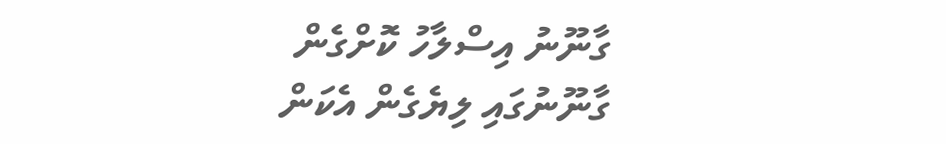ގާނޫނު އިސްލާހު ކޮށްގެން ގާނޫނުގައި ލިޔެގެން އެކަން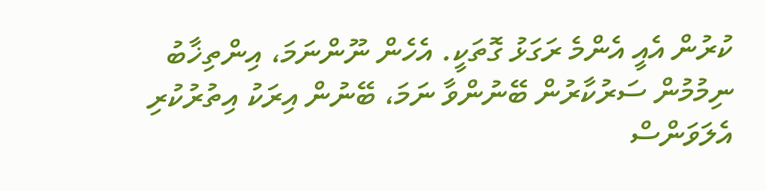ކުރުން އެއީ އެންމެ ރަގަޅު ގޮތަކީ. އެހެން ނޫންނަމަ، އިންތިޚާބު ނިމުމުން ސަރުކާރުން ބޭނުންވާ ނަމަ، ބޭނުން އިރަކު އިތުރުކުރި އެލަވަންސް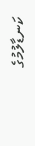ކަނޑާލުމުގެ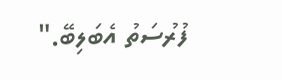ފުރުސަތު އެބަލިބޭ."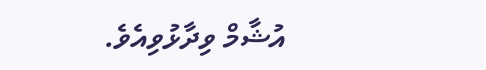އުޝާމް ވިދާޅުވިއެވެ.